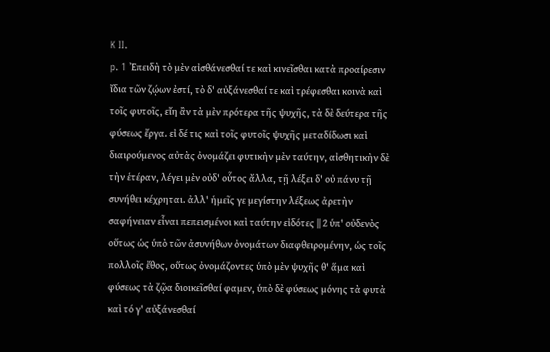K II.
p. 1 Ἐπειδὴ τὸ μὲν αἰσθάνεσθαί τε καὶ κινεῖσθαι κατὰ προαίρεσιν ἴδια τῶν ζῴων ἐστί, τὸ δ' αὐξάνεσθαί τε καὶ τρέφεσθαι κοινὰ καὶ τοῖς φυτοῖς, εἴη ἂν τὰ μὲν πρότερα τῆς ψυχῆς, τὰ δὲ δεύτερα τῆς φύσεως ἔργα. εἰ δέ τις καὶ τοῖς φυτοῖς ψυχῆς μεταδίδωσι καὶ διαιρούμενος αὐτὰς ὀνομάζει φυτικὴν μὲν ταύτην, αἰσθητικὴν δὲ τὴν ἑτέραν, λέγει μὲν οὐδ' οὗτος ἄλλα, τῇ λέξει δ' οὐ πάνυ τῇ συνήθει κέχρηται. ἀλλ' ἡμεῖς γε μεγίστην λέξεως ἀρετὴν σαφήνειαν εἶναι πεπεισμένοι καὶ ταύτην εἰδότες || 2 ὑπ' οὐδενὸς οὕτως ὡς ὑπὸ τῶν ἀσυνήθων ὀνομάτων διαφθειρομένην, ὡς τοῖς πολλοῖς ἔθος, οὕτως ὀνομάζοντες ὑπὸ μὲν ψυχῆς θ' ἅμα καὶ φύσεως τὰ ζῷα διοικεῖσθαί φαμεν, ὑπὸ δὲ φύσεως μόνης τὰ φυτὰ καὶ τό γ' αὐξάνεσθαί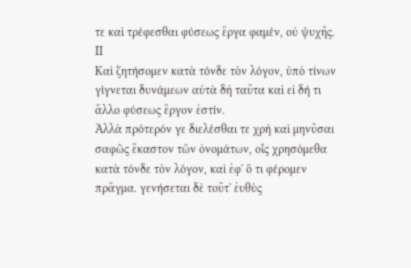τε καὶ τρέφεσθαι φύσεως ἔργα φαμέν, οὐ ψυχῆς.
II
Καὶ ζητήσομεν κατὰ τόνδε τὸν λόγον, ὑπὸ τίνων γίγνεται δυνάμεων αὐτὰ δὴ ταῦτα καὶ εἰ δή τι ἄλλο φύσεως ἔργον ἐστίν.
Ἀλλὰ πρότερόν γε διελέσθαι τε χρὴ καὶ μηνῦσαι σαφῶς ἕκαστον τῶν ὀνομάτων, οἷς χρησόμεθα κατὰ τόνδε τὸν λόγον, καὶ ἐφ' ὅ τι φέρομεν πρᾶγμα. γενήσεται δὲ τοῦτ' ἐυθὺς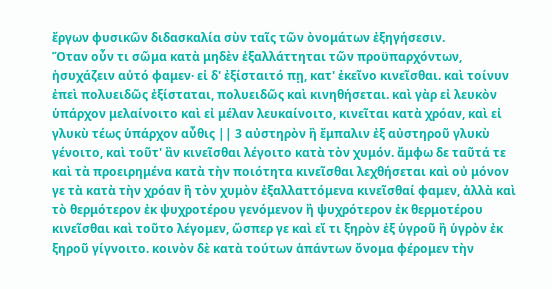ἔργων φυσικῶν διδασκαλία σὺν ταῖς τῶν ὸνομάτων ἐξηγήσεσιν.
Ὅταν οὖν τι σῶμα κατὰ μηδὲν ἐξαλλάττηται τῶν προϋπαρχόντων, ἡσυχάζειν αὐτό φαμεν· εἰ δ' ἐξίσταιτό πῃ, κατ' ἐκεῖνο κινεῖσθαι. καὶ τοίνυν ἐπεὶ πολυειδῶς ἐξίσταται, πολυειδῶς καὶ κινηθήσεται. καὶ γὰρ εἰ λευκὸν ὑπάρχον μελαίνοιτο καὶ εἰ μέλαν λευκαίνοιτο, κινεῖται κατὰ χρόαν, καὶ εἰ γλυκὺ τέως ὑπάρχον αὖθις || 3 αὐστηρὸν ἢ ἔμπαλιν ἐξ αὐστηροῦ γλυκὺ γένοιτο, καὶ τοῦτ' ἂν κινεῖσθαι λέγοιτο κατὰ τὸν χυμόν. ἄμφω δε ταῦτά τε καὶ τὰ προειρημένα κατὰ τὴν ποιότητα κινεῖσθαι λεχθήσεται καὶ οὐ μόνον γε τὰ κατὰ τὴν χρόαν ἢ τὸν χυμὸν ἐξαλλαττόμενα κινεῖσθαί φαμεν, ἀλλὰ καὶ τὸ θερμότερον ἐκ ψυχροτέρου γενόμενον ἢ ψυχρότερον ἐκ θερμοτέρου κινεῖσθαι καὶ τοῦτο λέγομεν, ὥσπερ γε καὶ εἴ τι ξηρὸν ἐξ ὑγροῦ ἢ ὑγρὸν ἐκ ξηροῦ γίγνοιτο. κοινὸν δὲ κατὰ τούτων ἁπάντων ὄνομα φέρομεν τὴν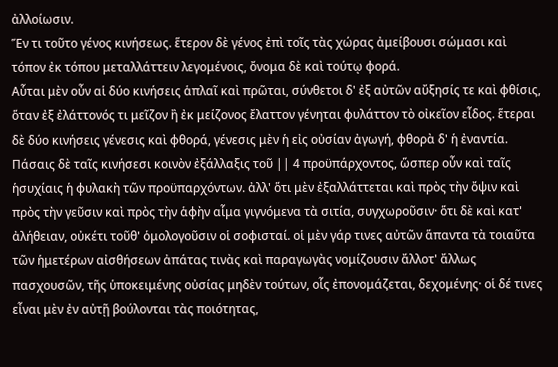ἀλλοίωσιν.
Ἕν τι τοῦτο γένος κινήσεως. ἕτερον δὲ γένος ἐπὶ τοῖς τὰς χώρας ἀμείβουσι σώμασι καὶ τόπον ἐκ τόπου μεταλλάττειν λεγομένοις, ὄνομα δὲ καὶ τούτῳ φορά.
Αὗται μὲν οὖν αἱ δύο κινήσεις ἁπλαῖ καὶ πρῶται, σύνθετοι δ' ἐξ αὐτῶν αὔξησίς τε καὶ φθίσις, ὅταν ἐξ ἐλάττονός τι μεῖζον ἢ ἐκ μείζονος ἔλαττον γένηται φυλάττον τὸ οἰκεῖον εἶδος. ἕτεραι δὲ δύο κινήσεις γένεσις καὶ φθορά, γένεσις μὲν ἡ εἰς οὐσίαν ἀγωγή, φθορὰ δ' ἡ ἐναντία.
Πάσαις δὲ ταῖς κινήσεσι κοινὸν ἐξάλλαξις τοῦ || 4 προϋπάρχοντος, ὥσπερ οὖν καὶ ταῖς ἡσυχίαις ἡ φυλακὴ τῶν προϋπαρχόντων. ἀλλ' ὅτι μὲν ἐξαλλάττεται καὶ πρὸς τὴν ὄψιν καὶ πρὸς τὴν γεῦσιν καὶ πρὸς τὴν ἁφὴν αἷμα γιγνόμενα τὰ σιτία, συγχωροῦσιν· ὅτι δὲ καὶ κατ' ἀλήθειαν, οὐκέτι τοῦθ' ὁμολογοῦσιν οἱ σοφισταί. οἱ μὲν γάρ τινες αὐτῶν ἅπαντα τὰ τοιαῦτα τῶν ἡμετέρων αἰσθήσεων ἀπάτας τινὰς καὶ παραγωγὰς νομίζουσιν ἄλλοτ' ἄλλως πασχουσῶν, τῆς ὑποκειμένης οὐσίας μηδὲν τούτων, οἷς ἐπονομάζεται, δεχομένης· οἱ δέ τινες εἶναι μὲν ἐν αὐτῇ βούλονται τὰς ποιότητας,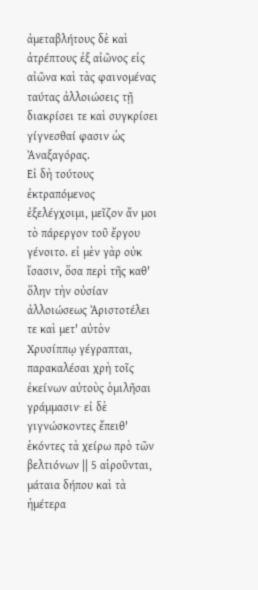ἀμεταβλήτους δὲ καὶ ἀτρέπτους ἐξ αἰῶνος εἰς αἰῶνα καὶ τὰς φαινομένας ταύτας ἀλλοιώσεις τῇ διακρίσει τε καὶ συγκρίσει γίγνεσθαί φασιν ὡς Ἀναξαγόρας.
Εἰ δὴ τούτους ἐκτραπόμενος ἐξελέγχοιμι, μεῖζον ἄν μοι τὸ πάρεργον τοῦ ἔργου γένοιτο. εἰ μὲν γὰρ οὐκ ἴσασιν, ὅσα περὶ τῆς καθ' ὅλην τὴν οὐσίαν ἀλλοιώσεως Ἀριστοτέλει τε καὶ μετ' αὐτὸν Χρυσίππῳ γέγραπται, παρακαλέσαι χρὴ τοῖς ἐκείνων αὐτοὺς ὁμιλῆσαι γράμμασιν· εἰ δὲ γιγνώσκοντες ἔπειθ' ἑκόντες τὰ χείρω πρὸ τῶν βελτιόνων || 5 αἱροῦνται, μάταια δήπου καὶ τὰ ἡμέτερα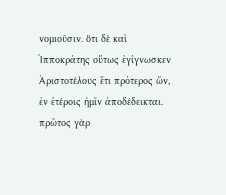νομιοῦσιν. ὅτι δὲ καὶ Ἱπποκράτης οὕτως ἐγίγνωσκεν Ἀριστοτέλους ἔτι πρότερος ὤν, ἐν ἑτέροις ἡμῖν ἀποδέδεικται. πρῶτος γὰρ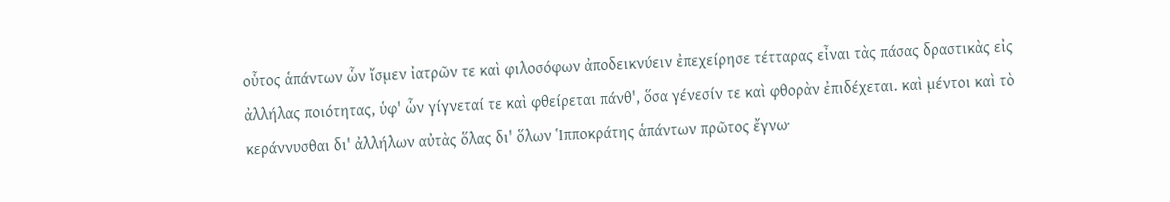οὗτος ἁπάντων ὧν ἴσμεν ἰατρῶν τε καὶ φιλοσόφων ἀποδεικνύειν ἐπεχείρησε τέτταρας εἶναι τὰς πάσας δραστικὰς εἰς ἀλλήλας ποιότητας, ὑφ' ὧν γίγνεταί τε καὶ φθείρεται πάνθ', ὅσα γένεσίν τε καὶ φθορὰν ἐπιδέχεται. καὶ μέντοι καὶ τὸ κεράννυσθαι δι' ἀλλήλων αὐτὰς ὅλας δι' ὅλων Ἱπποκράτης ἁπάντων πρῶτος ἔγνω·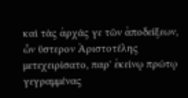καὶ τὰς ἀρχάς γε τῶν ἀποδείξεων, ὧν ὕστερον Ἀριστοτέλης μετεχειρίσατο, παρ' ἐκείνῳ πρώτῳ γεγραμμένας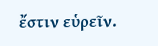ἔστιν εὑρεῖν.